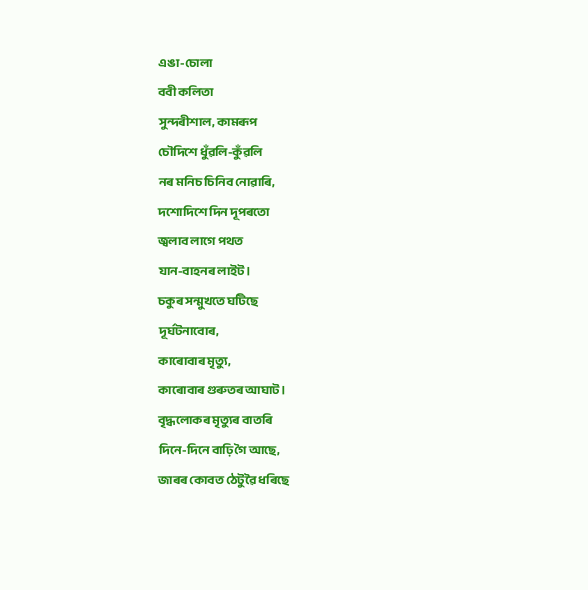এঙা-চোলা
ববী কলিতা
সুন্দৰীশাল, কামৰূপ
চৌদিশে ধুঁৱলি-কুঁৱলি
নৰ মনিচ চিনিব নোৱাৰি,
দশোদিশে দিন দূপৰতো
জ্বলাব লাগে পথত
যান-বাহনৰ লাইট।
চকুৰ সন্মুখতে ঘটিছে
দূৰ্ঘটনাবোৰ,
কাৰোবাৰ মৃত্যু,
কাৰোবাৰ গুৰুতৰ আঘাট।
বৃদ্ধলোকৰ মৃত্যুৰ বাতৰি
দিনে-দিনে বাঢ়ি গৈ আছে,
জাৰৰ কোবত ঠেটুৱৈ ধৰিছে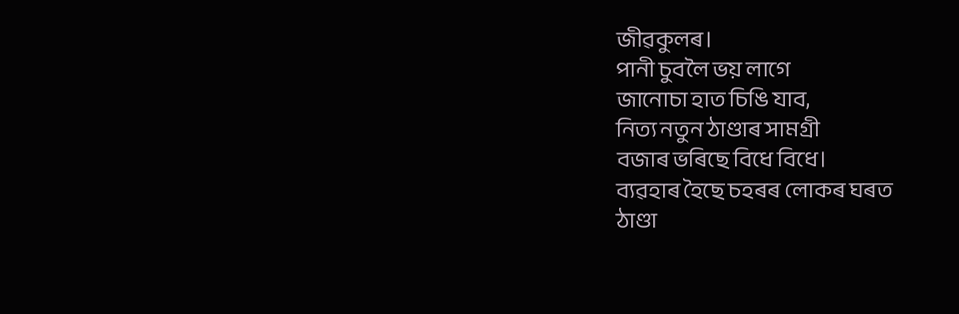জীৱকুলৰ।
পানী চুবলৈ ভয় লাগে
জানোচা হাত চিঙি যাব,
নিত্য নতুন ঠাণ্ডাৰ সামগ্ৰী
বজাৰ ভৰিছে বিধে বিধে।
ব্যৱহাৰ হৈছে চহৰৰ লোকৰ ঘৰত
ঠাণ্ডা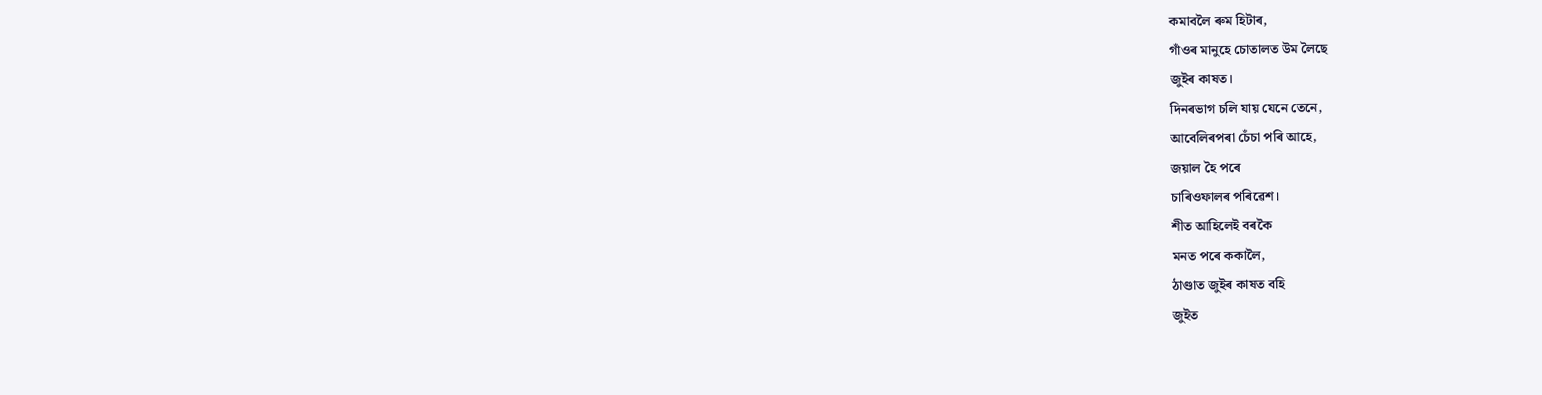কমাবলৈ ৰুম হিটাৰ,
গাঁওৰ মানুহে চোতালত উম লৈছে
জুইৰ কাষত।
দিনৰভাগ চলি যায় যেনে তেনে,
আবেলিৰপৰা চেঁচা পৰি আহে,
জয়াল হৈ পৰে
চাৰিওফালৰ পৰিৱেশ।
শীত আহিলেই বৰকৈ
মনত পৰে ককালৈ,
ঠাণ্ডাত জুইৰ কাষত বহি
জুইত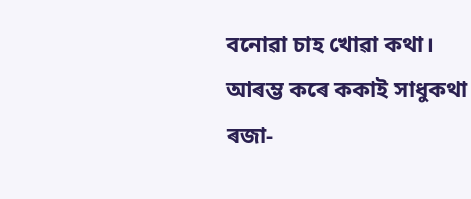বনোৱা চাহ খোৱা কথা।
আৰম্ভ কৰে ককাই সাধুকথা
ৰজা-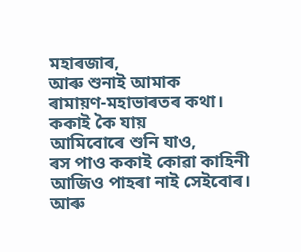মহাৰজাৰ,
আৰু শুনাই আমাক
ৰামায়ণ-মহাভাৰতৰ কথা।
ককাই কৈ যায়
আমিবোৰে শুনি যাও,
ৰস পাও ককাই কোৱা কাহিনী
আজিও পাহৰা নাই সেইবোৰ।
আৰু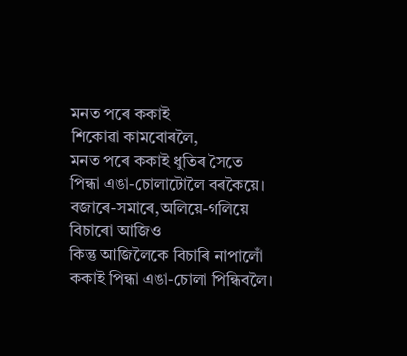মনত পৰে ককাই
শিকোৱা কামবোৰলৈ,
মনত পৰে ককাই ধুতিৰ সৈতে
পিন্ধা এঙা-চোলাটোলৈ বৰকৈয়ে।
বজাৰে-সমাৰে,অলিয়ে-গলিয়ে
বিচাৰো আজিও
কিন্তু আজিলৈকে বিচাৰি নাপালোঁ
ককাই পিন্ধা এঙা-চোলা পিন্ধিবলৈ।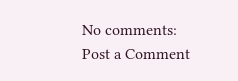No comments:
Post a Comment